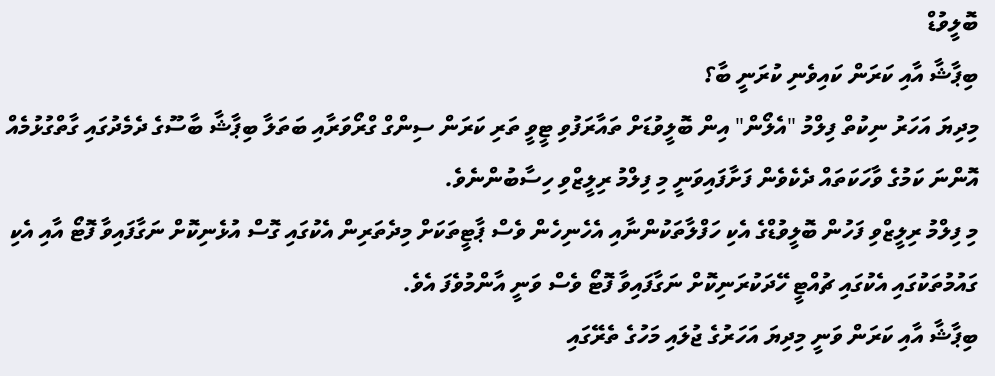ބޮލީވުޑް
ބިޕާޝާ އާއި ކަރަން ކައިވެނި ކުރަނީ ބާ؟
މިދިޔަ އަހަރު ނިކުތް ފިލްމު "އެލޯން" އިން ބޮލީވުޑަށް ތައާރަފުވި ޓީވީ ތަރި ކަރަން ސިންގް ގްރޯވަރާއި ބަތަލާ ބިޕާޝާ ބާސޫގެ ދެމެދުގައި ގާތްގުޅުމެއް އޮންނަ ކަމުގެ ވާހަކަތައް ދެކެވެން ފަށާފައިވަނީ މި ފިލްމު ރިލީޒްވި ހިސާބުންނެވެ.
މި ފިލްމު ރިލީޒްވި ފަހުން ބޮލީވުޑްގެ އެކި ހަފްލާތަކުންނާއި އެހެނިހެން ވެސް ޕާޓީތަކަށް މިދެތަރިން އެކުގައި ގޮސް އުޅެނިކޮށް ނަގާފައިވާ ފޮޓޯ އާއި އެކި ގައުމުތަކުގައި އެކުގައި ޗުއްޓީ ހޭދަކުރަނިކޮށް ނަގާފައިވާ ފޮޓޯ ވެސް ވަނީ އާންމުވެފަ އެވެ.
ބިޕާޝާ އާއި ކަރަން ވަނީ މިދިޔަ އަހަރުގެ ޖުލައި މަހުގެ ތެރޭގައި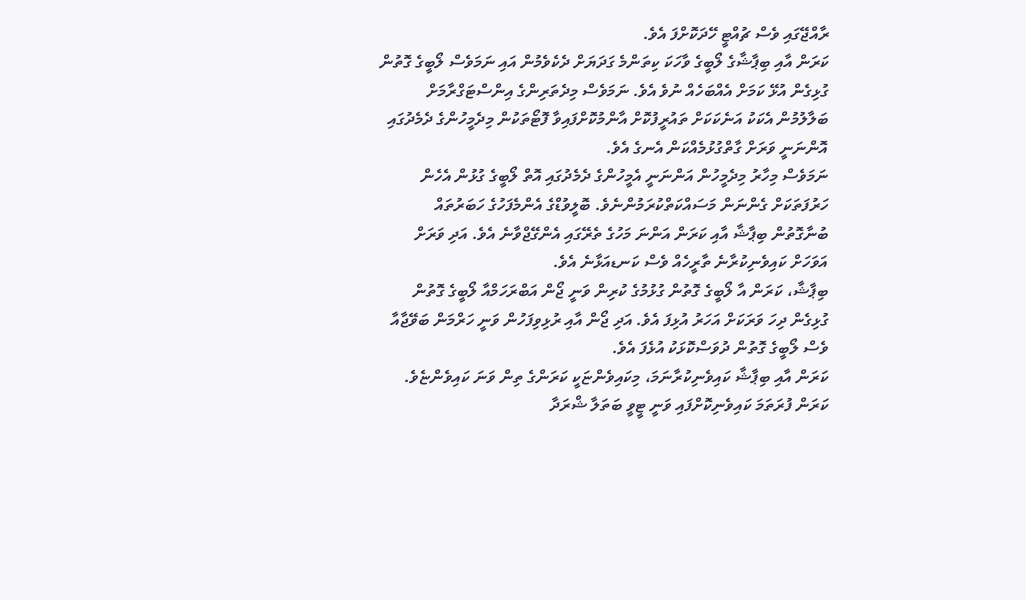ރާއްޖޭގައި ވެސް ޗުއްޓީ ހޭދަކޮށްފަ އެވެ.
ކަރަން އާއި ބިޕާޝާގެ ލޯބީގެ ވާހަކަ ކިތަންމެ ގަދަޔަށް ދެކެވެމުން އައި ނަމަވެސް ލޯބީގެ ގޮތުން ގުޅިގެން އުޅޭ ކަމަށް އެއްބަހެއް ނުވެ އެވެ. ނަމަވެސް މިދެތަރިންގެ އިންސްޓަގްރާމަށް ބަލާލުމުން އެކަކު އަނެކަކަށް ތައުރީފުކޮށް އާންމުކޮށްފައިވާ ފޮޓޯތަކުން މިދެމީހުންގެ ދެމެދުގައި އޮންނަނީ ވަރަށް ގާތްގުޅުމެއްކަން އެނގެ އެވެ.
ނަމަވެސް މިހާރު މިދެމީހުން އަންނަނީ އެމީހުންގެ ދެމެދުގައި އޮތް ލޯބީގެ ގުޅުން އެހެން ހަރުފަތަކަށް ގެންނަން މަސައްކަތްކުރަމުންނެވެ. ބޮލީވުޑްގެ އެންމެފަހުގެ ހަބަރުތައް ބުނާގޮތުން ބިޕާޝާ އާއި ކަރަން އަންނަ މަހުގެ ތެރޭގައި އެންގޭޖްވާނެ އެވެ. އަދި ވަރަށް އަވަހަށް ކައިވެނިކުރާނެ ތާރީހެއް ވެސް ކަނޑއަޅާނެ އެވެ.
ބިޕާޝާ، ކަރަން އާ ލޯބީގެ ގޮތުން ގުޅުމުގެ ކުރިން ވަނީ ޖޯން އަބްރަހަމްއާ ލޯބީގެ ގޮތުން ގުޅިގެން ދިހަ ވަރަކަށް އަހަރު އުޅިފަ އެވެ. އަދި ޖޯން އާއި ރުޅިވިފަހުން ވަނީ ހަރްމަން ބަވޭޖާއާ ވެސް ލޯބީގެ ގޮތުން ދުވަސްކޮޅަކު އުޅެފަ އެވެ.
ކަރަން އާއި ބިޕާޝާ ކައިވެނިކުރާނަމަ، މިކައިވެންޏަކީ ކަރަންގެ ތިން ވަނަ ކައިވެންޏެވެ. ކަރަން ފުރަތަމަ ކައިވެނިކޮށްފައި ވަނީ ޓީވީ ބަތަލާ ޝްރަދާ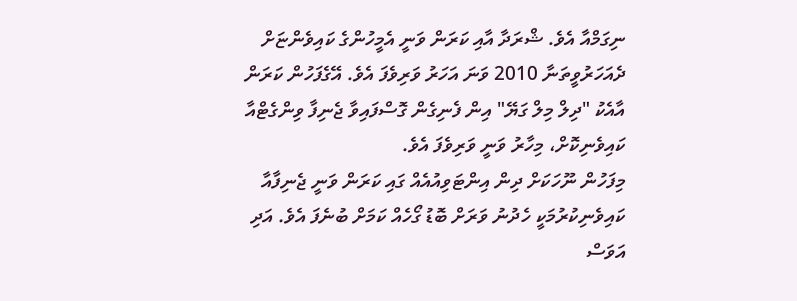ނިގަމްއާ އެވެ. ޝްރަދާ އާއި ކަރަން ވަނީ އެމީހުންގެ ކައިވެންޏަށް ދެއަހަރުވީތަނާ 2010 ވަނަ އަހަރު ވަރިވެފަ އެވެ. އޭގެފަހުން ކަރަން އާއެކު "ދިލް މިލް ގަޔޭ" އިން ފެނިގެން ގޮސްފައިވާ ޖެނިފާ ވިންގެޓްއާ ކައިވެނިކޮށް، މިހާރު ވަނީ ވަރިވެފަ އެވެ.
މިފަހުން ނޫހަކަށް ދިން އިންޓަވިއުއެއް ގައި ކަރަން ވަނީ ޖެނިފާއާ ކައިވެނިކުރުމަކީ ހެދުނު ވަރަށް ބޮޑު ގޯހެއް ކަމަށް ބުނެފަ އެވެ. އަދި އަވަސް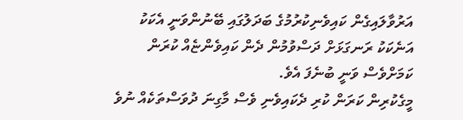އަރުވާލައިގެން ކައިވެނިކުރުމުގެ ބަދަލުގައި ބޭނުންވަނީ އެކަކު އަނެކަކު ރަނގަޅަށް ދަސްވުމުން ދެން ކައިވެންޏެއް ކުރަން ކަމަށްވެސް ވަނީ ބުނެފަ އެވެ.
މީގެކުރިން ކަރަން ކުރި ދެކައިވެނި ވެސް މާގިނަ ދުވަސްތަކެއް ނުވެ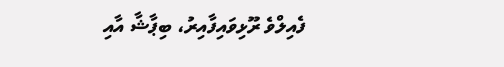ފެއިލްވެ ރޫޅިވައިފާއިރު، ބިޕާޝާ އާއި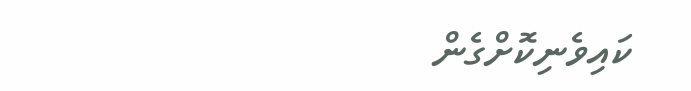ކައިވެނިކޮށްގެން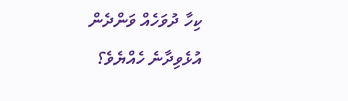ކިހާ ދުވަހެއް ވަންދެން އުޅެވިދާނެ ހެއްޔެވެ؟